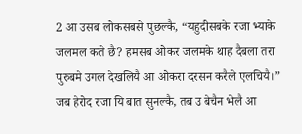2 आ उसब लोकसबसे पुछल्कै, “यहुदीसबके रजा भ्याके जलमल कते छै? हमसब ओकर जलमके थाह दैबला तरा पुरुबमे उगल देखलियै आ ओकरा दरसन करैले एलचियै।”
जब हेरोद रजा यि बात सुनल्कै, तब उ बेचैन भेलै आ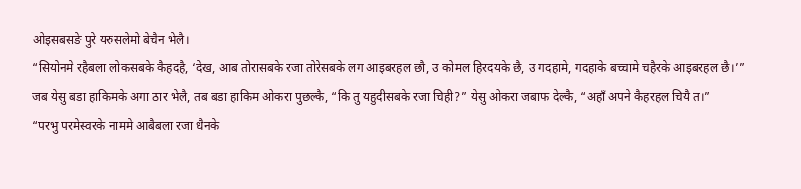ओइसबसङे पुरे यरुसलेमो बेचैन भेलै।
“सियोनमे रहैबला लोकसबके कैहदहै, ‘देख, आब तोरासबके रजा तोरेसबके लग आइबरहल छौ, उ कोमल हिरदयके छै, उ गदहामे, गदहाके बच्चामे चहैरके आइबरहल छै।’”
जब येसु बडा हाकिमके अगा ठार भेलै, तब बडा हाकिम ओकरा पुछल्कै, “कि तु यहुदीसबके रजा चिही?” येसु ओकरा जबाफ देल्कै, “अहाँ अपने कैहरहल चियै त।”
“परभु परमेस्वरके नाममे आबैबला रजा धैनके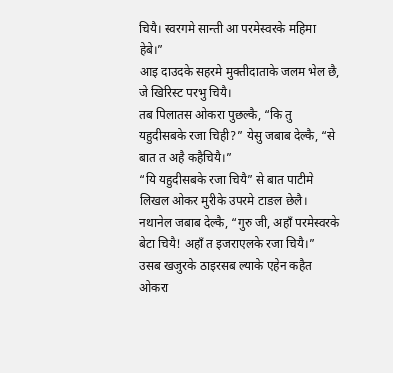चियै। स्वरगमे सान्ती आ परमेस्वरके महिमा हेबे।”
आइ दाउदके सहरमे मुक्तीदाताके जलम भेल छै, जे खिरिस्ट परभु चियै।
तब पिलातस ओकरा पुछल्कै, “कि तु यहुदीसबके रजा चिही?” येसु जबाब देल्कै, “से बात त अहै कहैचियै।”
“यि यहुदीसबके रजा चियै” से बात पाटीमे लिखल ओकर मुरीके उपरमे टाङल छेलै।
नथानेल जबाब देल्कै, “गुरु जी, अहाँ परमेस्वरके बेटा चियै! अहाँ त इजराएलके रजा चियै।”
उसब खजुरके ठाइरसब ल्याके एहेन कहैत ओकरा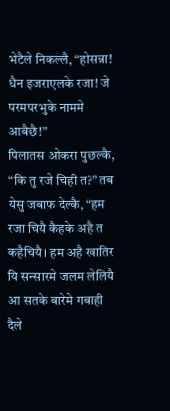भेटैले निकल्लै, “होसन्ना! धैन इजराएलके रजा! जे परमपरभुके नाममे आबैछै!”
पिलातस ओकरा पुछल्कै, “कि तु रजे चिही त?” तब येसु जबाफ देल्कै, “हम रजा चियै कैहके अहै त कहैचियै। हम अहै खातिर यि सन्सारमे जलम लेलियै आ सतके बारेमे गबाही दैले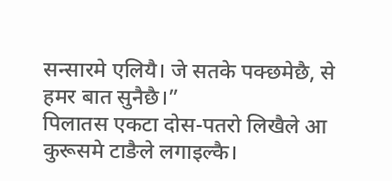सन्सारमे एलियै। जे सतके पक्छमेछै, से हमर बात सुनैछै।”
पिलातस एकटा दोस-पतरो लिखैले आ कुरूसमे टाङैले लगाइल्कै।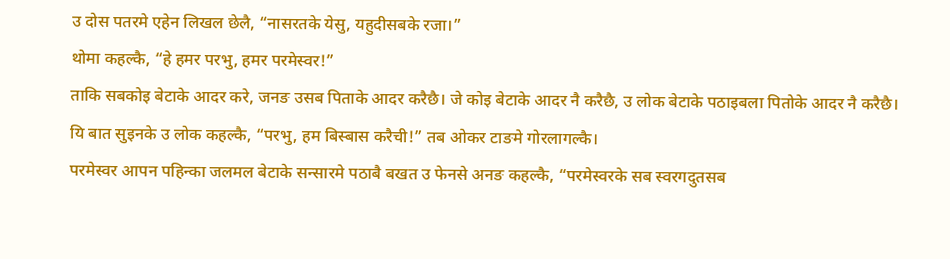उ दोस पतरमे एहेन लिखल छेलै, “नासरतके येसु, यहुदीसबके रजा।”
थोमा कहल्कै, “हे हमर परभु, हमर परमेस्वर!”
ताकि सबकोइ बेटाके आदर करे, जनङ उसब पिताके आदर करैछै। जे कोइ बेटाके आदर नै करैछै, उ लोक बेटाके पठाइबला पितोके आदर नै करैछै।
यि बात सुइनके उ लोक कहल्कै, “परभु, हम बिस्बास करैची!” तब ओकर टाङमे गोरलागल्कै।
परमेस्वर आपन पहिन्का जलमल बेटाके सन्सारमे पठाबै बखत उ फेनसे अनङ कहल्कै, “परमेस्वरके सब स्वरगदुतसब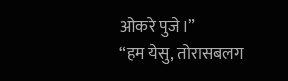ओकरे पुजे।”
“हम येसु, तोरासबलग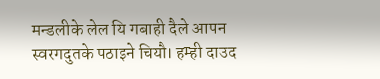मन्डलीके लेल यि गबाही दैले आपन स्वरगदुतके पठाइने चियौ। हम्ही दाउद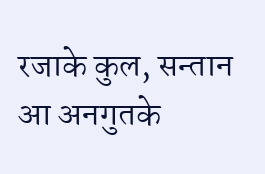रजाके कुल, सन्तान आ अनगुतके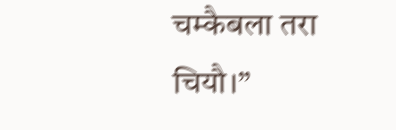चम्कैबला तरा चियौ।”